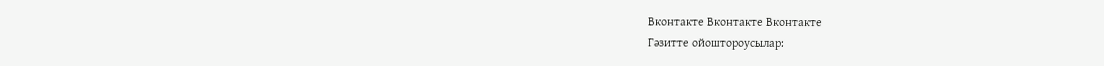Вконтакте Вконтакте Вконтакте
Гәзитте ойоштороусылар: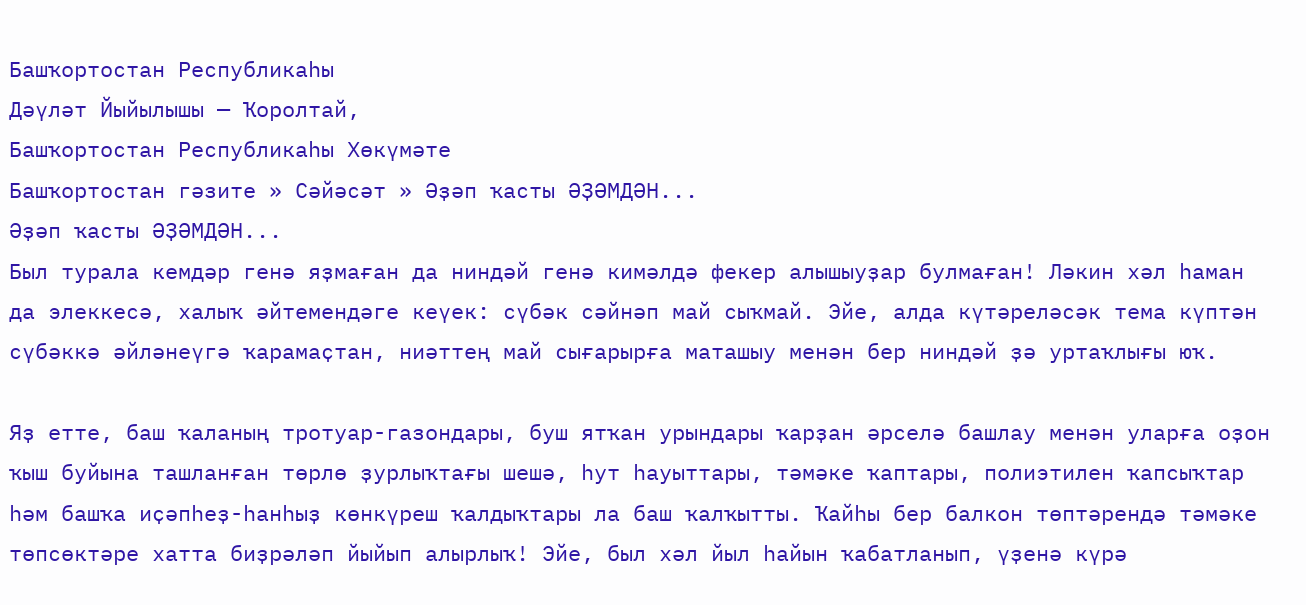Башҡортостан Республикаһы
Дәүләт Йыйылышы — Ҡоролтай,
Башҡортостан Республикаһы Хөкүмәте
Башҡортостан гәзите » Сәйәсәт » Әҙәп ҡасты ӘҘӘМДӘН...
Әҙәп ҡасты ӘҘӘМДӘН...
Был турала кемдәр генә яҙмаған да ниндәй генә кимәлдә фекер алышыуҙар булмаған! Ләкин хәл һаман да элеккесә, халыҡ әйтемендәге кеүек: сүбәк сәйнәп май сыҡмай. Эйе, алда күтәреләсәк тема күптән сүбәккә әйләнеүгә ҡарамаҫтан, ниәттең май сығарырға маташыу менән бер ниндәй ҙә уртаҡлығы юҡ.

Яҙ етте, баш ҡаланың тротуар-газондары, буш ятҡан урындары ҡарҙан әрселә башлау менән уларға оҙон ҡыш буйына ташланған төрлө ҙурлыҡтағы шешә, һут һауыттары, тәмәке ҡаптары, полиэтилен ҡапсыҡтар һәм башҡа иҫәпһеҙ-һанһыҙ көнкүреш ҡалдыҡтары ла баш ҡалҡытты. Ҡайһы бер балкон төптәрендә тәмәке төпсөктәре хатта биҙрәләп йыйып алырлыҡ! Эйе, был хәл йыл һайын ҡабатланып, үҙенә күрә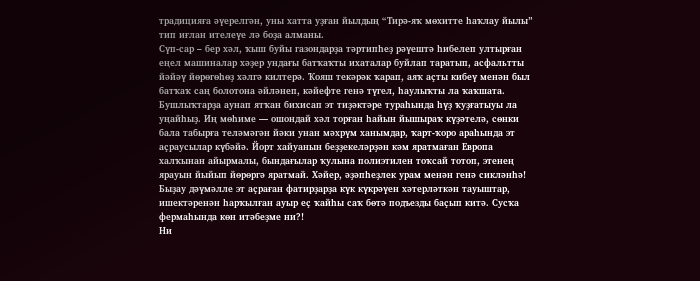традицияға әүерелгән, уны хатта уҙған йылдың “Тирә-яҡ мөхитте һаҡлау йылы” тип иғлан ителеүе лә боҙа алманы.
Сүп-сар – бер хәл, ҡыш буйы газондарҙа тәртипһеҙ рәүештә һибелеп ултырған еңел машиналар хәҙер ундағы батҡаҡты ихаталар буйлап таратып, асфальтты йәйәү йөрөгөһөҙ хәлгә килтерә. Ҡояш текәрәк ҡарап, аяҡ аҫты кибеү менән был батҡаҡ саң болотона әйләнеп, кәйефте генә түгел, һаулыҡты ла ҡаҡшата.
Бушлыҡтарҙа аунап ятҡан бихисап эт тиҙәктәре тураһында һүҙ ҡуҙғатыуы ла уңайһыҙ. Иң мөһиме — ошондай хәл торған һайын йышыраҡ күҙәтелә, сөнки бала табырға теләмәгән йәки унан мәхрүм ханымдар, ҡарт-ҡоро араһында эт аҫраусылар күбәйә. Йорт хайуанын беҙҙекеләрҙән кәм яратмаған Европа халҡынан айырмалы, бындағылар ҡулына полиэтилен тоҡсай тотоп, этенең ярауын йыйып йөрөргә яратмай. Хәйер, әҙәпһеҙлек урам менән генә сикләнһә! Быҙау дәүмәлле эт аҫраған фатирҙарҙа күк күкрәүен хәтерләткән тауыштар, ишектәренән һарҡылған ауыр еҫ ҡайһы саҡ бөтә подъезды баҫып китә. Сусҡа фермаһында көн итәбеҙме ни?!
Ни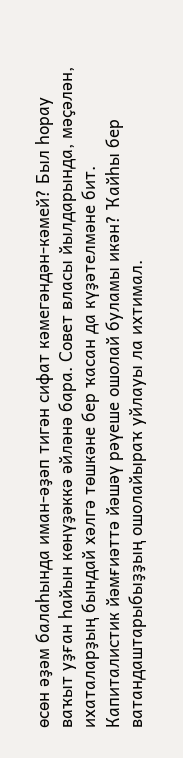өсөн әҙәм балаһында иман-әҙәп тигән сифат кәмегәндән-кәмей? Был һорау ваҡыт уҙған һайын көнүҙәккә әйләнә бара. Совет власы йылдарында, мәҫәлән, ихаталарҙың бындай хәлгә төшкәне бер ҡасан да күҙәтелмәне бит. Капиталистик йәмғиәттә йәшәү рәүеше ошолай буламы икән? Ҡайһы бер ватандаштарыбыҙҙың ошолайыраҡ уйлауы ла ихтимал.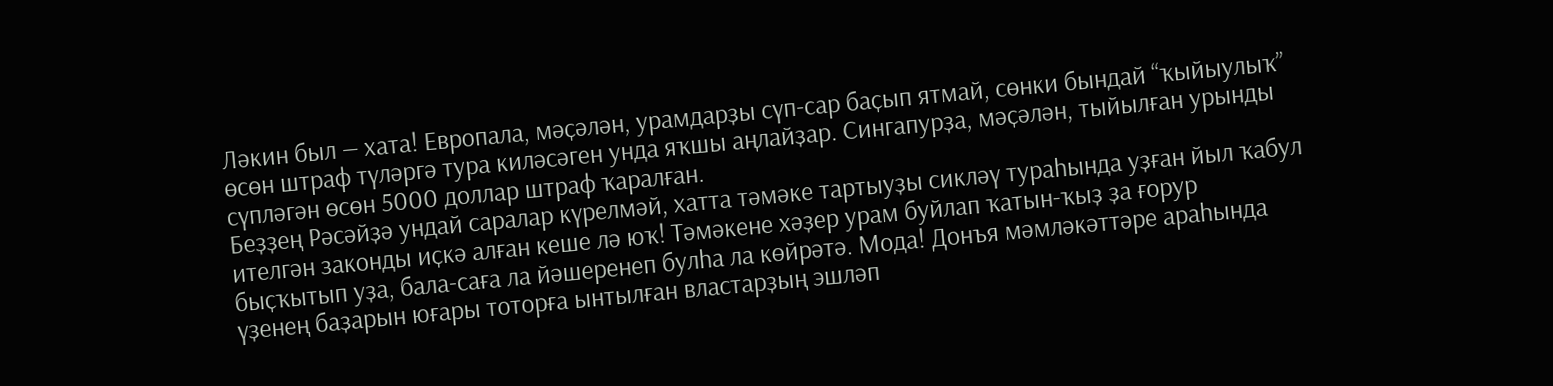Ләкин был — хата! Европала, мәҫәлән, урамдарҙы сүп-сар баҫып ятмай, сөнки бындай “ҡыйыулыҡ” өсөн штраф түләргә тура киләсәген унда яҡшы аңлайҙар. Сингапурҙа, мәҫәлән, тыйылған урынды сүпләгән өсөн 5000 доллар штраф ҡаралған.
Беҙҙең Рәсәйҙә ундай саралар күрелмәй, хатта тәмәке тартыуҙы сикләү тураһында уҙған йыл ҡабул ителгән законды иҫкә алған кеше лә юҡ! Тәмәкене хәҙер урам буйлап ҡатын-ҡыҙ ҙа ғорур быҫҡытып уҙа, бала-саға ла йәшеренеп булһа ла көйрәтә. Мода! Донъя мәмләкәттәре араһында үҙенең баҙарын юғары тоторға ынтылған властарҙың эшләп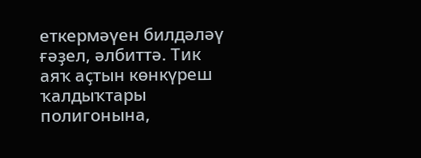еткермәүен билдәләү ғәҙел, әлбиттә. Тик аяҡ аҫтын көнкүреш ҡалдыҡтары полигонына,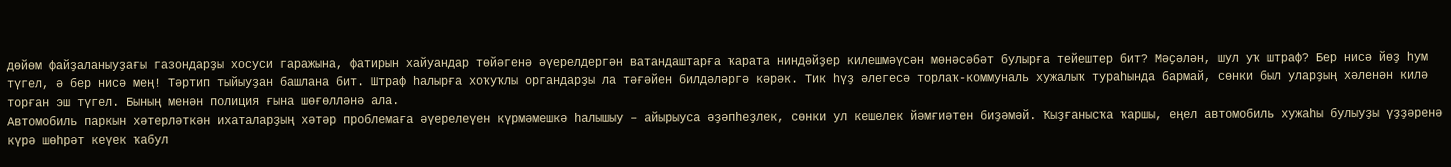дөйөм файҙаланыуҙағы газондарҙы хосуси гаражына, фатирын хайуандар төйәгенә әүерелдергән ватандаштарға ҡарата ниндәйҙер килешмәүсән мөнәсәбәт булырға тейештер бит? Мәҫәлән, шул уҡ штраф? Бер нисә йөҙ һум түгел, ә бер нисә мең! Тәртип тыйыуҙан башлана бит. Штраф һалырға хоҡуҡлы органдарҙы ла тәғәйен билдәләргә кәрәк. Тик һүҙ әлегесә торлаҡ-коммуналь хужалыҡ тураһында бармай, сөнки был уларҙың хәленән килә торған эш түгел. Бының менән полиция ғына шөғөлләнә ала.
Автомобиль паркын хәтерләткән ихаталарҙың хәтәр проблемаға әүерелеүен күрмәмешкә һалышыу – айырыуса әҙәпһеҙлек, сөнки ул кешелек йәмғиәтен биҙәмәй. Ҡыҙғанысҡа ҡаршы, еңел автомобиль хужаһы булыуҙы үҙҙәренә күрә шөһрәт кеүек ҡабул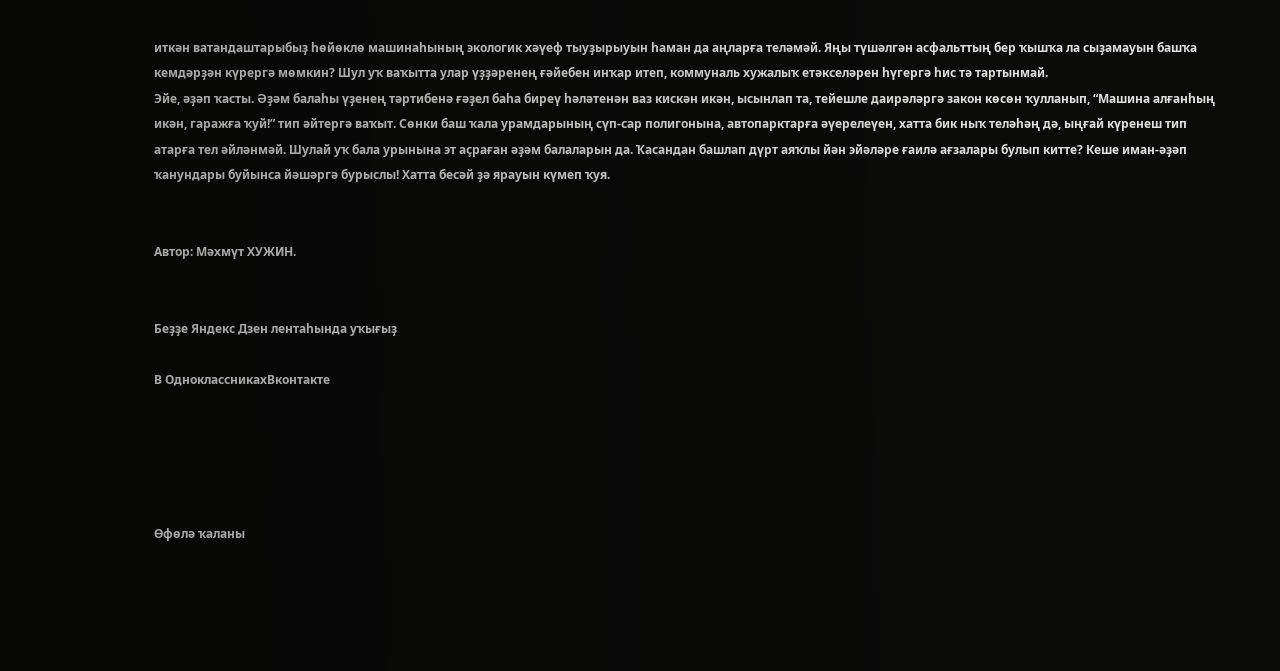иткән ватандаштарыбыҙ һөйөклө машинаһының экологик хәүеф тыуҙырыуын һаман да аңларға теләмәй. Яңы түшәлгән асфальттың бер ҡышҡа ла сыҙамауын башҡа кемдәрҙән күрергә мөмкин? Шул уҡ ваҡытта улар үҙҙәренең ғәйебен инҡар итеп, коммуналь хужалыҡ етәкселәрен һүгергә һис тә тартынмай.
Эйе, әҙәп ҡасты. Әҙәм балаһы үҙенең тәртибенә ғәҙел баһа биреү һәләтенән ваз кискән икән, ысынлап та, тейешле даирәләргә закон көсөн ҡулланып, “Машина алғанһың икән, гаражға ҡуй!” тип әйтергә ваҡыт. Сөнки баш ҡала урамдарының сүп-сар полигонына, автопарктарға әүерелеүен, хатта бик ныҡ теләһәң дә, ыңғай күренеш тип атарға тел әйләнмәй. Шулай уҡ бала урынына эт аҫраған әҙәм балаларын да. Ҡасандан башлап дүрт аяҡлы йән эйәләре ғаилә ағзалары булып китте? Кеше иман-әҙәп ҡанундары буйынса йәшәргә бурыслы! Хатта бесәй ҙә ярауын күмеп ҡуя.


Автор: Мәхмүт ХУЖИН.


Беҙҙе Яндекс Дзен лентаһында уҡығыҙ

В ОдноклассникахВконтакте





Өфөлә ҡаланы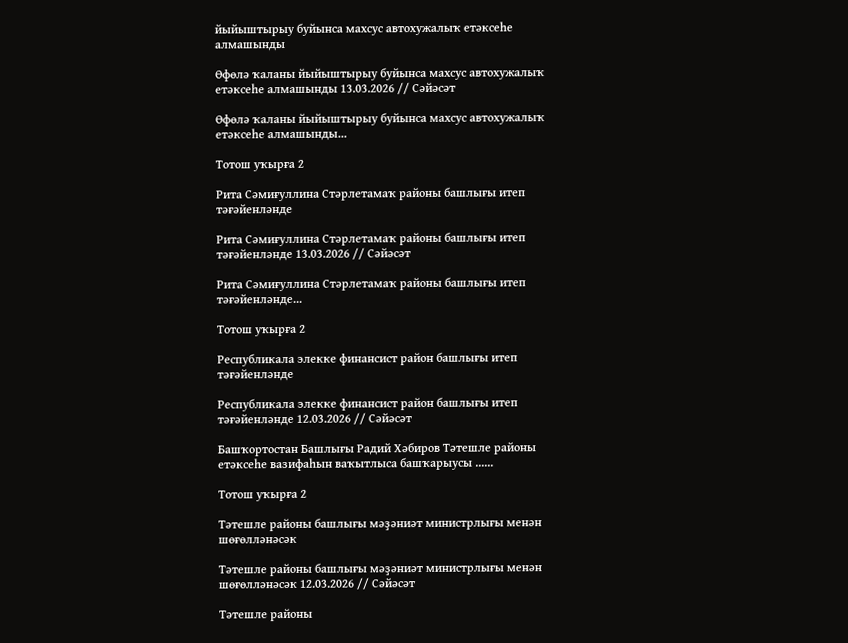йыйыштырыу буйынса махсус автохужалыҡ етәксеһе алмашынды

Өфөлә ҡаланы йыйыштырыу буйынса махсус автохужалыҡ етәксеһе алмашынды 13.03.2026 // Сәйәсәт

Өфөлә ҡаланы йыйыштырыу буйынса махсус автохужалыҡ етәксеһе алмашынды...

Тотош уҡырға 2

Рита Сәмиғуллина Стәрлетамаҡ районы башлығы итеп тәғәйенләнде

Рита Сәмиғуллина Стәрлетамаҡ районы башлығы итеп тәғәйенләнде 13.03.2026 // Сәйәсәт

Рита Сәмиғуллина Стәрлетамаҡ районы башлығы итеп тәғәйенләнде...

Тотош уҡырға 2

Республикала элекке финансист район башлығы итеп тәғәйенләнде

Республикала элекке финансист район башлығы итеп тәғәйенләнде 12.03.2026 // Сәйәсәт

Башҡортостан Башлығы Радий Хәбиров Тәтешле районы етәксеһе вазифаһын ваҡытлыса башҡарыусы ......

Тотош уҡырға 2

Тәтешле районы башлығы мәҙәниәт министрлығы менән шөғөлләнәсәк

Тәтешле районы башлығы мәҙәниәт министрлығы менән шөғөлләнәсәк 12.03.2026 // Сәйәсәт

Тәтешле районы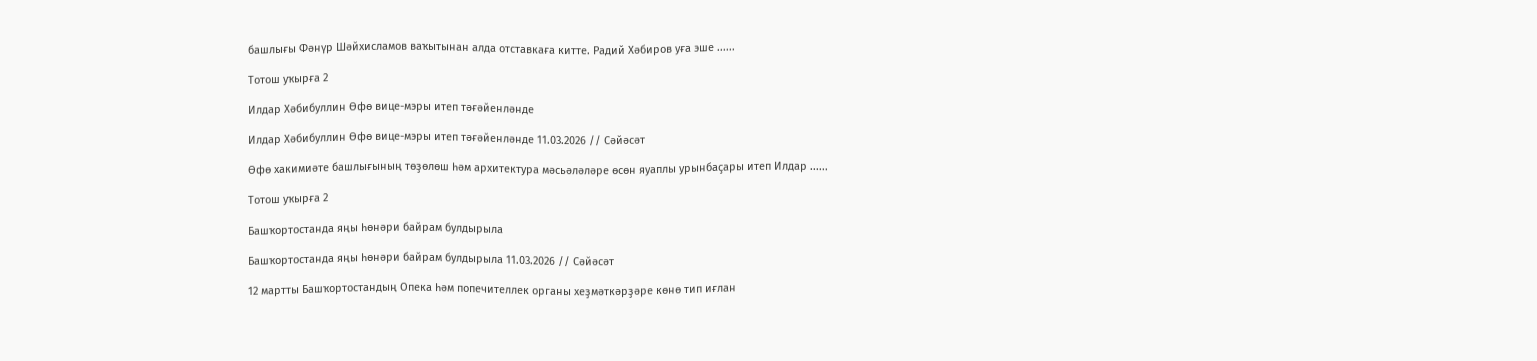башлығы Фәнүр Шәйхисламов ваҡытынан алда отставкаға китте. Радий Хәбиров уға эше ......

Тотош уҡырға 2

Илдар Хәбибуллин Өфө вице-мэры итеп тәғәйенләнде

Илдар Хәбибуллин Өфө вице-мэры итеп тәғәйенләнде 11.03.2026 // Сәйәсәт

Өфө хакимиәте башлығының төҙөлөш һәм архитектура мәсьәләләре өсөн яуаплы урынбаҫары итеп Илдар ......

Тотош уҡырға 2

Башҡортостанда яңы һөнәри байрам булдырыла

Башҡортостанда яңы һөнәри байрам булдырыла 11.03.2026 // Сәйәсәт

12 мартты Башҡортостандың Опека һәм попечителлек органы хеҙмәткәрҙәре көнө тип иғлан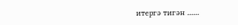итергә тигән ......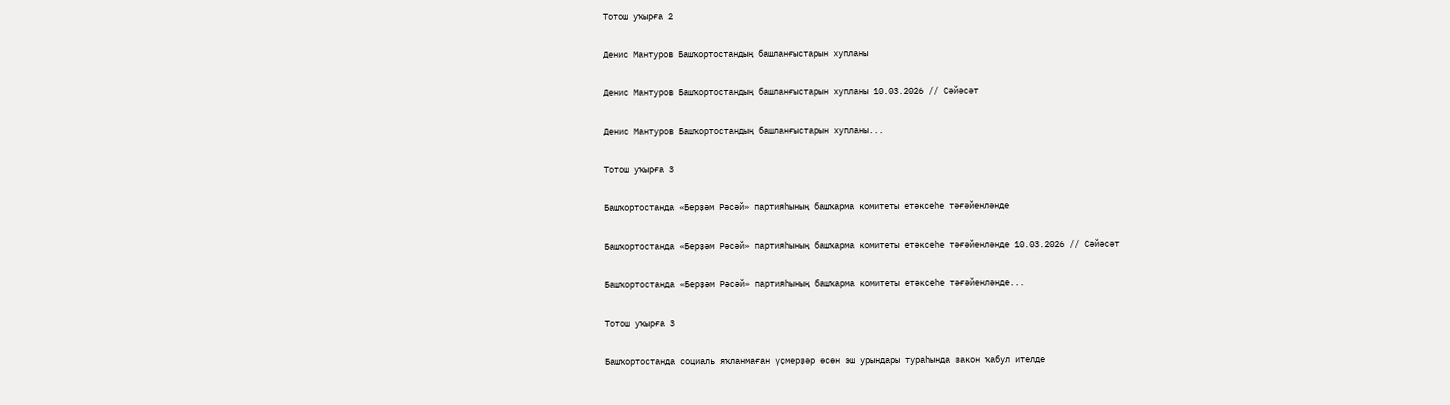Тотош уҡырға 2

Денис Мантуров Башҡортостандың башланғыстарын хупланы

Денис Мантуров Башҡортостандың башланғыстарын хупланы 10.03.2026 // Сәйәсәт

Денис Мантуров Башҡортостандың башланғыстарын хупланы...

Тотош уҡырға 3

Башҡортостанда «Берҙәм Рәсәй» партияһының башҡарма комитеты етәксеһе тәғәйенләнде

Башҡортостанда «Берҙәм Рәсәй» партияһының башҡарма комитеты етәксеһе тәғәйенләнде 10.03.2026 // Сәйәсәт

Башҡортостанда «Берҙәм Рәсәй» партияһының башҡарма комитеты етәксеһе тәғәйенләнде...

Тотош уҡырға 3

Башҡортостанда социаль яҡланмаған үҫмерҙәр өсөн эш урындары тураһында закон ҡабул ителде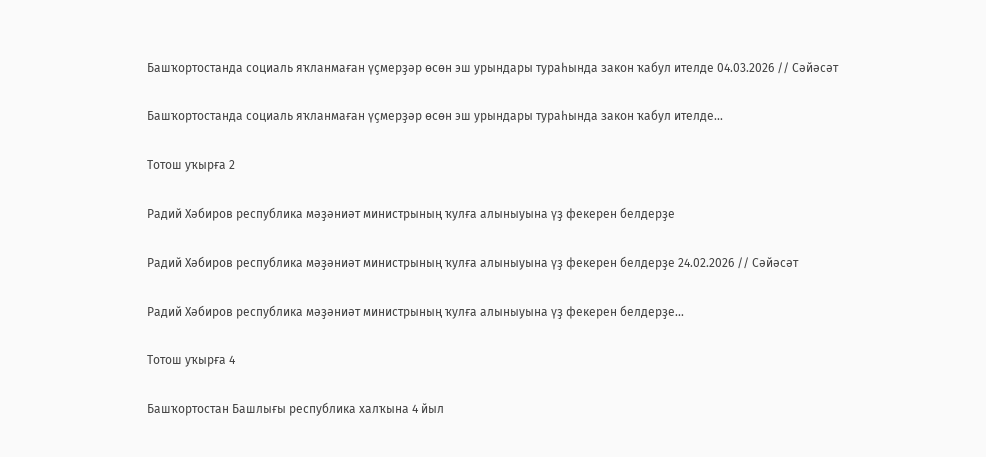Башҡортостанда социаль яҡланмаған үҫмерҙәр өсөн эш урындары тураһында закон ҡабул ителде 04.03.2026 // Сәйәсәт

Башҡортостанда социаль яҡланмаған үҫмерҙәр өсөн эш урындары тураһында закон ҡабул ителде...

Тотош уҡырға 2

Радий Хәбиров республика мәҙәниәт министрының ҡулға алыныуына үҙ фекерен белдерҙе

Радий Хәбиров республика мәҙәниәт министрының ҡулға алыныуына үҙ фекерен белдерҙе 24.02.2026 // Сәйәсәт

Радий Хәбиров республика мәҙәниәт министрының ҡулға алыныуына үҙ фекерен белдерҙе...

Тотош уҡырға 4

Башҡортостан Башлығы республика халҡына 4 йыл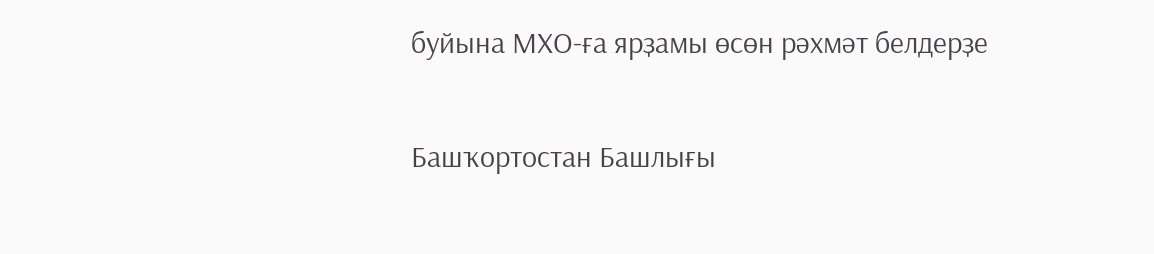буйына МХО-ға ярҙамы өсөн рәхмәт белдерҙе

Башҡортостан Башлығы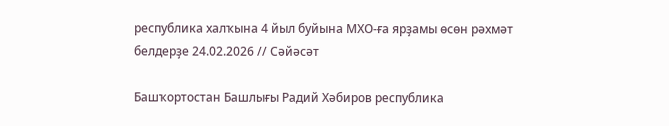республика халҡына 4 йыл буйына МХО-ға ярҙамы өсөн рәхмәт белдерҙе 24.02.2026 // Сәйәсәт

Башҡортостан Башлығы Радий Хәбиров республика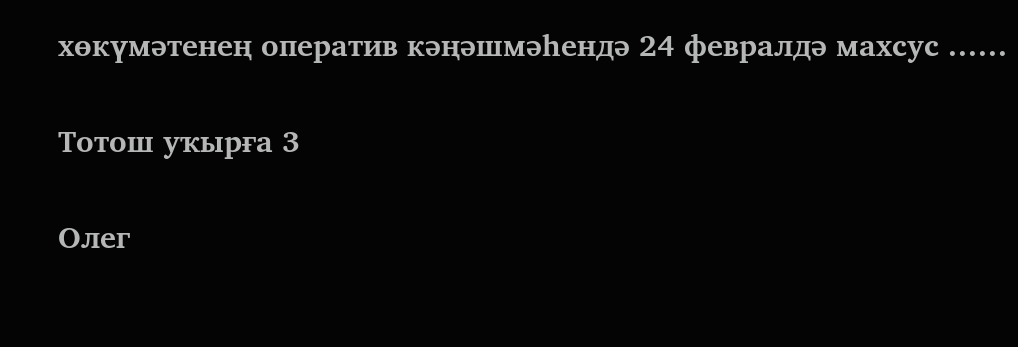хөкүмәтенең оператив кәңәшмәһендә 24 февралдә махсус ......

Тотош уҡырға 3

Олег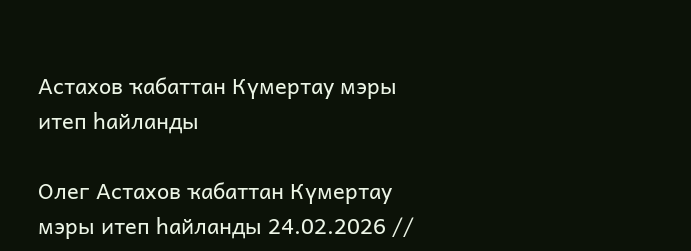Астахов ҡабаттан Күмертау мэры итеп һайланды

Олег Астахов ҡабаттан Күмертау мэры итеп һайланды 24.02.2026 //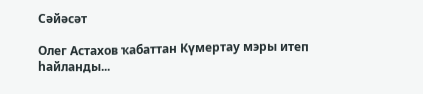Сәйәсәт

Олег Астахов ҡабаттан Күмертау мэры итеп һайланды...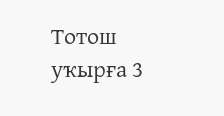Тотош уҡырға 3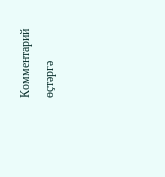Комментарий өҫтәргә